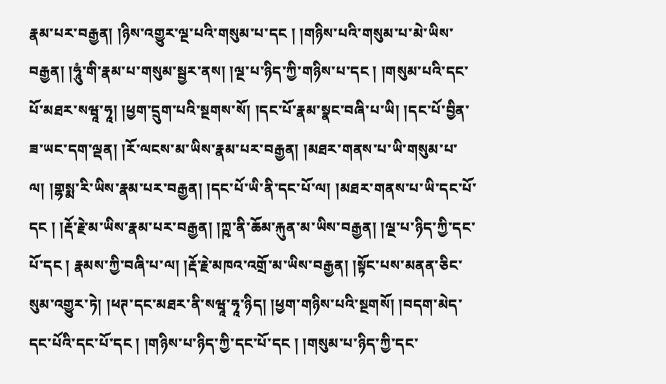རྣམ་པར་བརྒྱན། །ཉིས་འགྱུར་ལྔ་པའི་གསུམ་པ་དང ། །གཉིས་པའི་གསུམ་པ་མེ་ཡིས་བརྒྱན། །ཧཱུཾ་གི་རྣམ་པ་གསུམ་སྦྱར་ནས། །ལྔ་པ་ཉིད་ཀྱི་གཉིས་པ་དང ། །གསུམ་པའི་དང་པོ་མཐར་སཝཱ་ཧཱ། །ཕྱག་དྲུག་པའི་སྔགས་སོ། །དང་པོ་རྣམ་སྣང་བཞི་པ་ཡི། །དང་པོ་བྱིན་ཟ་ཡང་དག་ལྡན། །རོ་ལངས་མ་ཡིས་རྣམ་པར་བརྒྱན། །མཐར་གནས་པ་ཡི་གསུམ་པ་ལ། །གྷསྨ་རི་ཡིས་རྣམ་པར་བརྒྱན། །དང་པོ་ཡི་ནི་དང་པོ་ལ། །མཐར་གནས་པ་ཡི་དང་པོ་དང ། །རྡོ་རྗེ་མ་ཡིས་རྣམ་པར་བརྒྱན། །ཀྵ་ནི་ཆོམ་རྐུན་མ་ཡིས་བརྒྱན། །ལྔ་པ་ཉིད་ཀྱི་དང་པོ་དང ། རྣམས་ཀྱི་བཞི་པ་ལ། །རྡོ་རྗེ་མཁའ་འགྲོ་མ་ཡིས་བརྒྱན། །སྟོང་པས་མནན་ཅིང་སུམ་འགྱུར་ཏེ། །ཕཊ་དང་མཐར་ནི་སཝཱ་ཧཱ་ཉིད། །ཕྱག་གཉིས་པའི་སྔགསོ། །བདག་མེད་དང་པོའི་དང་པོ་དང ། །གཉིས་པ་ཉིད་ཀྱི་དང་པོ་དང ། །གསུམ་པ་ཉིད་ཀྱི་དང་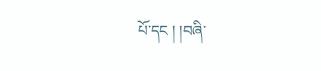པོ་དང ། །བཞི་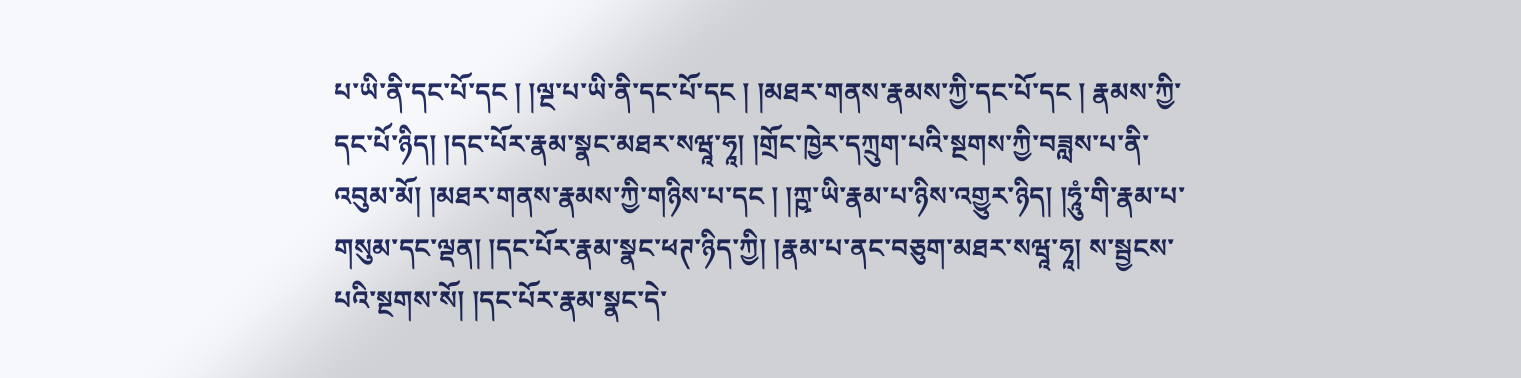པ་ཡི་ནི་དང་པོ་དང ། །ལྔ་པ་ཡི་ནི་དང་པོ་དང ། །མཐར་གནས་རྣམས་ཀྱི་དང་པོ་དང ། རྣམས་ཀྱི་དང་པོ་ཉིད། །དང་པོར་རྣམ་སྣང་མཐར་སཝཱ་ཧཱ། །གྲོང་ཁྱེར་དཀྲུག་པའི་སྔགས་ཀྱི་བཟླས་པ་ནི་འབུམ་མོ། །མཐར་གནས་རྣམས་ཀྱི་གཉིས་པ་དང ། །ཀྵ་ཡི་རྣམ་པ་ཉིས་འགྱུར་ཉིད། །ཧཱུཾ་གི་རྣམ་པ་གསུམ་དང་ལྡན། །དང་པོར་རྣམ་སྣང་ཕཊ་ཉིད་ཀྱི། །རྣམ་པ་ནང་བཅུག་མཐར་སཝཱ་ཧཱ། ས་སྦྱངས་པའི་སྔགས་སོ། །དང་པོར་རྣམ་སྣང་དེ་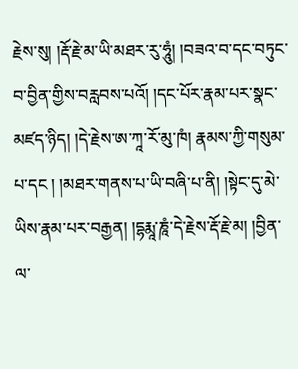རྗེས་སུ། །རྡོ་རྗེ་མ་ཡི་མཐར་རུ་ཧཱུཾ། །བཟའ་བ་དང་བཏུང་བ་བྱིན་གྱིས་བརླབས་པའོ། །དང་པོར་རྣམ་པར་སྣང་མཛད་ཉིད། །དེ་རྗེས་ཨ་ཀཱ་རོ་མུ་ཁཾ། རྣམས་ཀྱི་གསུམ་པ་དང ། །མཐར་གནས་པ་ཡི་བཞི་པ་ནི། །སྟེང་དུ་མེ་ཡིས་རྣམ་པར་བརྒྱན། །དྷརྨཱ་ཎཱཾ་དེ་རྗེས་རྡོ་རྗེ་མ། །བྱིན་ལ་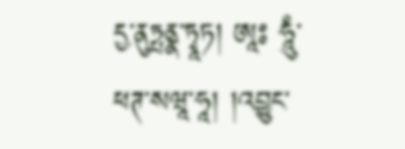དྱ་ནུཏྤནྣ་ཏྭཱཏ། ཨཱཿ ཧཱུཾ་ཕཊ་སཝཱ་ཧཱ། །འབྱུང་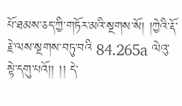པོ་ཐམས་ཅད་ཀྱི་གཏོར་མའི་སྔགས་སོ། །ཀྱེའི་རྡོ་རྗེ་ལས་སྔགས་བཏུ་བའི 84.265a ལེའུ་སྟེ་དགུ་པའོ།། །། དེ་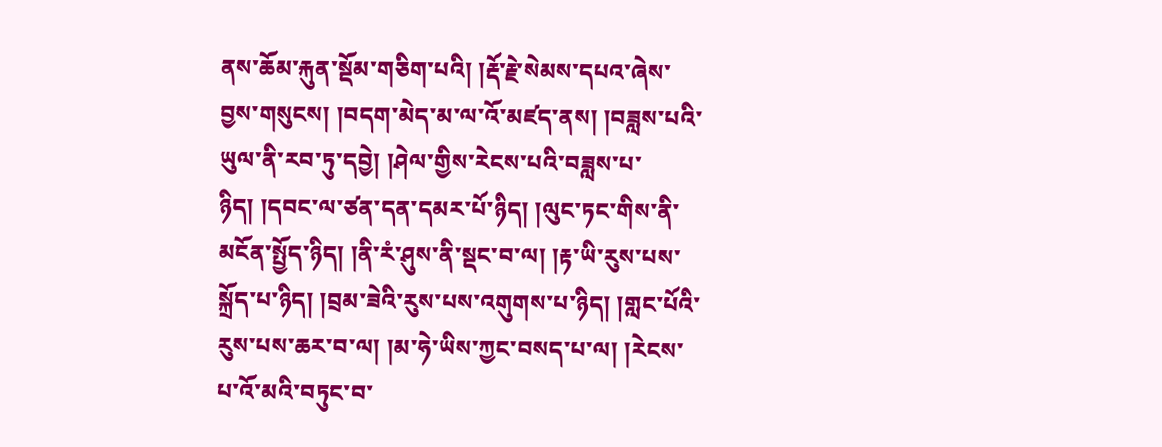ནས་ཆོམ་རྐུན་སྡོམ་གཅིག་པའི། །རྡོ་རྗེ་སེམས་དཔའ་ཞེས་བྱས་གསུངས། །བདག་མེད་མ་ལ་འོ་མཛད་ནས། །བཟླས་པའི་ཡུལ་ནི་རབ་ཏུ་དབྱེ། །ཤེལ་གྱིས་རེངས་པའི་བཟླས་པ་ཉིད། །དབང་ལ་ཙན་དན་དམར་པོ་ཉིད། །ལུང་ཏང་གིས་ནི་མངོན་སྤྱོད་ཉིད། །ནི་རཾ་ཤུས་ནི་སྡང་བ་ལ། །རྟ་ཡི་རུས་པས་སྐྲོད་པ་ཉིད། །བྲམ་ཟེའི་རུས་པས་འགུགས་པ་ཉིད། །གླང་པོའི་རུས་པས་ཆར་བ་ལ། །མ་ཧེ་ཡིས་ཀྱང་བསད་པ་ལ། །རེངས་པ་འོ་མའི་བཏུང་བ་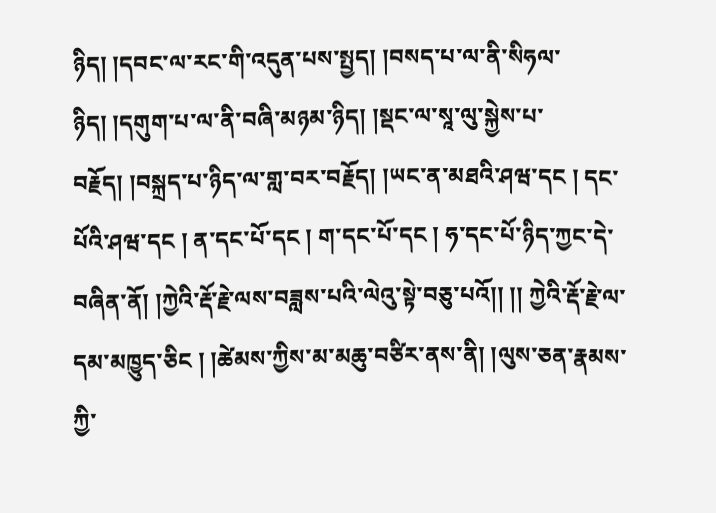ཉིད། །དབང་ལ་རང་གི་འདུན་པས་སྤྱད། །བསད་པ་ལ་ནི་སིཧལ་ཉིད། །དགུག་པ་ལ་ནི་བཞི་མཉམ་ཉིད། །སྡང་ལ་སཱ་ལུ་སྐྱེས་པ་བརྗོད། །བསྐྲད་པ་ཉིད་ལ་གླ་བར་བརྗོད། །ཡང་ན་མཐའི་ཤཝ་དང ། དང་པོའི་ཤཝ་དང ། ན་དང་པོ་དང ། ག་དང་པོ་དང ། ཧ་དང་པོ་ཉིད་ཀྱང་དེ་བཞིན་ནོ། །ཀྱེའི་རྡོ་རྗེ་ལས་བཟླས་པའི་ལེའུ་སྟེ་བཅུ་པའོ།། །། ཀྱེའི་རྡོ་རྗེ་ལ་དམ་མཁྱུད་ཅིང ། །ཚེམས་ཀྱིས་མ་མཆུ་བཙིར་ནས་ནི། །ལུས་ཅན་རྣམས་ཀྱི་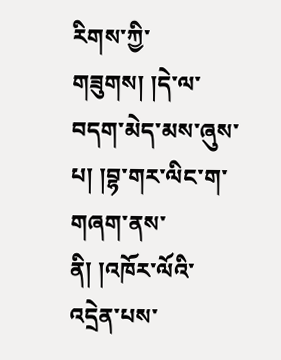རིགས་ཀྱི་གཟུགས། །དེ་ལ་བདག་མེད་མས་ཞུས་པ། །བྷ་གར་ལིང་ག་གཞག་ནས་ནི། །འཁོར་ལོའི་འདྲེན་པས་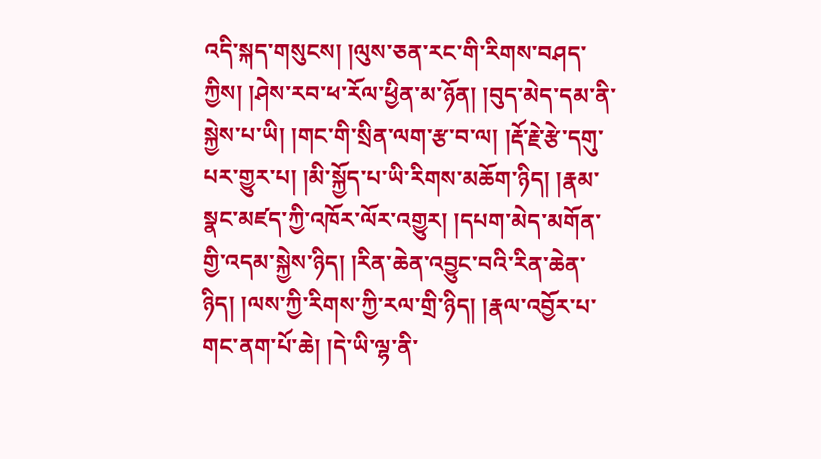འདི་སྐད་གསུངས། །ལུས་ཅན་རང་གི་རིགས་བཤད་ཀྱིས། །ཤེས་རབ་ཕ་རོལ་ཕྱིན་མ་ཉོན། །བུད་མེད་དམ་ནི་སྐྱེས་པ་ཡི། །གང་གི་སྲིན་ལག་རྩ་བ་ལ། །རྡོ་རྗེ་རྩེ་དགུ་པར་གྱུར་པ། །མི་སྐྱོད་པ་ཡི་རིགས་མཆོག་ཉིད། །རྣམ་སྣང་མཛད་ཀྱི་འཁོར་ལོར་འགྱུར། །དཔག་མེད་མགོན་གྱི་འདམ་སྐྱེས་ཉིད། །རིན་ཆེན་འབྱུང་བའི་རིན་ཆེན་ཉིད། །ལས་ཀྱི་རིགས་ཀྱི་རལ་གྲི་ཉིད། །རྣལ་འབྱོར་པ་གང་ནག་པོ་ཆེ། །དེ་ཡི་ལྷ་ནི་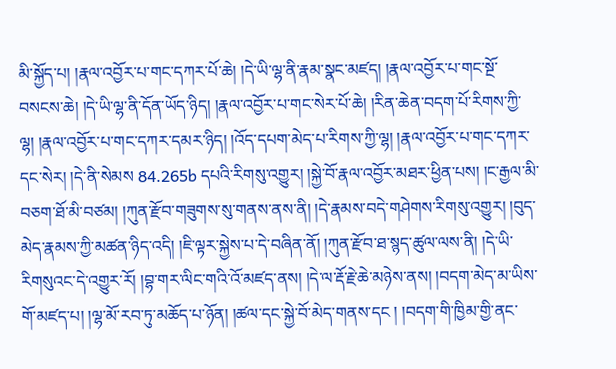མི་སྐྱོད་པ། །རྣལ་འབྱོར་པ་གང་དཀར་པོ་ཆེ། །དེ་ཡི་ལྷ་ནི་རྣམ་སྣང་མཛད། །རྣལ་འབྱོར་པ་གང་སྔོ་བསངས་ཆེ། །དེ་ཡི་ལྷ་ནི་དོན་ཡོད་ཉིད། །རྣལ་འབྱོར་པ་གང་སེར་པོ་ཆེ། །རིན་ཆེན་བདག་པོ་རིགས་ཀྱི་ལྷ། །རྣལ་འབྱོར་པ་གང་དཀར་དམར་ཉིད། །འོད་དཔག་མེད་པ་རིགས་ཀྱི་ལྷ། །རྣལ་འབྱོར་པ་གང་དཀར་དང་སེར། །དེ་ནི་སེམས 84.265b དཔའི་རིགསུ་འགྱུར། །སྐྱེ་བོ་རྣལ་འབྱོར་མཐར་ཕྱིན་པས། །ང་རྒྱལ་མི་བཅག་ཐོ་མི་བཙམ། །ཀུན་རྫོབ་གཟུགས་སུ་གནས་ནས་ནི། །དེ་རྣམས་བདེ་གཤེགས་རིགསུ་འགྱུར། །བུད་མེད་རྣམས་ཀྱི་མཚན་ཉིད་འདི། །ཇི་ལྟར་སྐྱེས་པ་དེ་བཞིན་ནོ། །ཀུན་རྫོབ་ཐ་སྙད་ཚུལ་ལས་ནི། །དེ་ཡི་རིགསུའང་དེ་འགྱུར་རོ། །བྷ་གར་ལིང་གའི་འོ་མཛད་ནས། །དེ་ལ་རྡོ་རྗེ་ཆེ་མཉེས་ནས། །བདག་མེད་མ་ཡིས་གོ་མཛད་པ། །ལྷ་མོ་རབ་ཏུ་མཆོད་པ་ཉོན། །ཚལ་དང་སྐྱེ་བོ་མེད་གནས་དང ། །བདག་གི་ཁྱིམ་གྱི་ནང་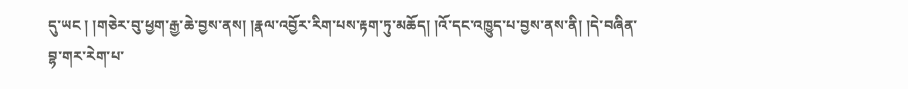དུ་ཡང ། །གཅེར་བུ་ཕྱག་རྒྱ་ཆེ་བྱས་ནས། །རྣལ་འབྱོར་རིག་པས་རྟག་ཏུ་མཆོད། །འོ་དང་འཁྱུད་པ་བྱས་ནས་ནི། །དེ་བཞིན་བྷ་གར་རེག་པ་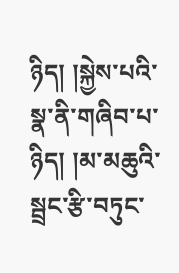ཉིད། །སྐྱེས་པའི་སྣ་ནི་གཞིབ་པ་ཉིད། །མ་མཆུའི་སྦྲང་རྩི་བཏུང་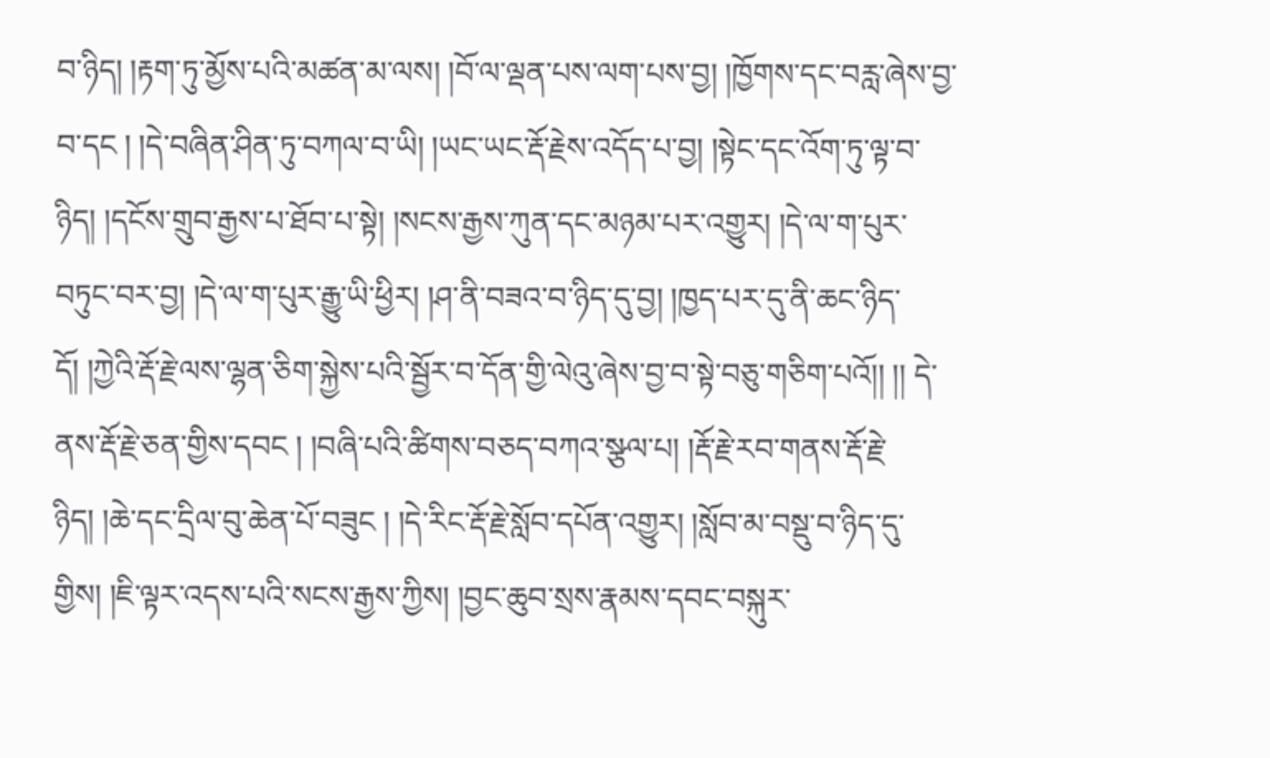བ་ཉིད། །རྟག་ཏུ་མྱོས་པའི་མཚན་མ་ལས། །བོ་ལ་ལྡན་པས་ལག་པས་བྱ། །ཁྱོགས་དང་བརླ་ཞེས་བྱ་བ་དང ། །དེ་བཞིན་ཤིན་ཏུ་བཀལ་བ་ཡི། །ཡང་ཡང་རྡོ་རྗེས་འདོད་པ་བྱ། །སྟེང་དང་འོག་ཏུ་ལྟ་བ་ཉིད། །དངོས་གྲུབ་རྒྱས་པ་ཐོབ་པ་སྟེ། །སངས་རྒྱས་ཀུན་དང་མཉམ་པར་འགྱུར། །དེ་ལ་ག་པུར་བཏུང་བར་བྱ། །དེ་ལ་ག་པུར་རྒྱུ་ཡི་ཕྱིར། །ཤ་ནི་བཟའ་བ་ཉིད་དུ་བྱ། །ཁྱད་པར་དུ་ནི་ཆང་ཉིད་དོ། །ཀྱེའི་རྡོ་རྗེ་ལས་ལྷན་ཅིག་སྐྱེས་པའི་སྦྱོར་བ་དོན་གྱི་ལེའུ་ཞེས་བྱ་བ་སྟེ་བཅུ་གཅིག་པའོ།། །། དེ་ནས་རྡོ་རྗེ་ཅན་གྱིས་དབང ། །བཞི་པའི་ཚིགས་བཅད་བཀའ་སྩལ་པ། །རྡོ་རྗེ་རབ་གནས་རྡོ་རྗེ་ཉིད། །ཆེ་དང་དྲིལ་བུ་ཆེན་པོ་བཟུང ། །དེ་རིང་རྡོ་རྗེ་སློབ་དཔོན་འགྱུར། །སློབ་མ་བསྡུ་བ་ཉིད་དུ་གྱིས། །ཇི་ལྟར་འདས་པའི་སངས་རྒྱས་ཀྱིས། །བྱང་ཆུབ་སྲས་རྣམས་དབང་བསྐུར་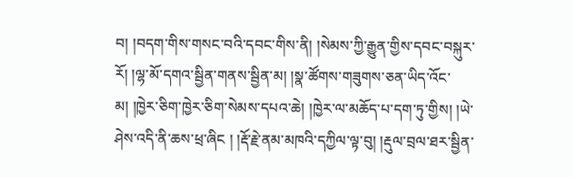བ། །བདག་གིས་གསང་བའི་དབང་གིས་ནི། །སེམས་ཀྱི་རྒྱུན་གྱིས་དབང་བསྐུར་རོ། །ལྷ་མོ་དགའ་སྦྱིན་གནས་སྦྱིན་མ། །སྣ་ཚོགས་གཟུགས་ཅན་ཡིད་འོང་མ། །ཁྱེར་ཅིག་ཁྱེར་ཅིག་སེམས་དཔའ་ཆེ། །ཁྱེར་ལ་མཆོད་པ་དག་ཏུ་གྱིས། །ཡེ་ཤེས་འདི་ནི་ཆས་ཕྲ་ཞིང ། །རྡོ་རྗེ་ནམ་མཁའི་དཀྱིལ་ལྟ་བུ། །རྡུལ་བྲལ་ཐར་སྦྱིན་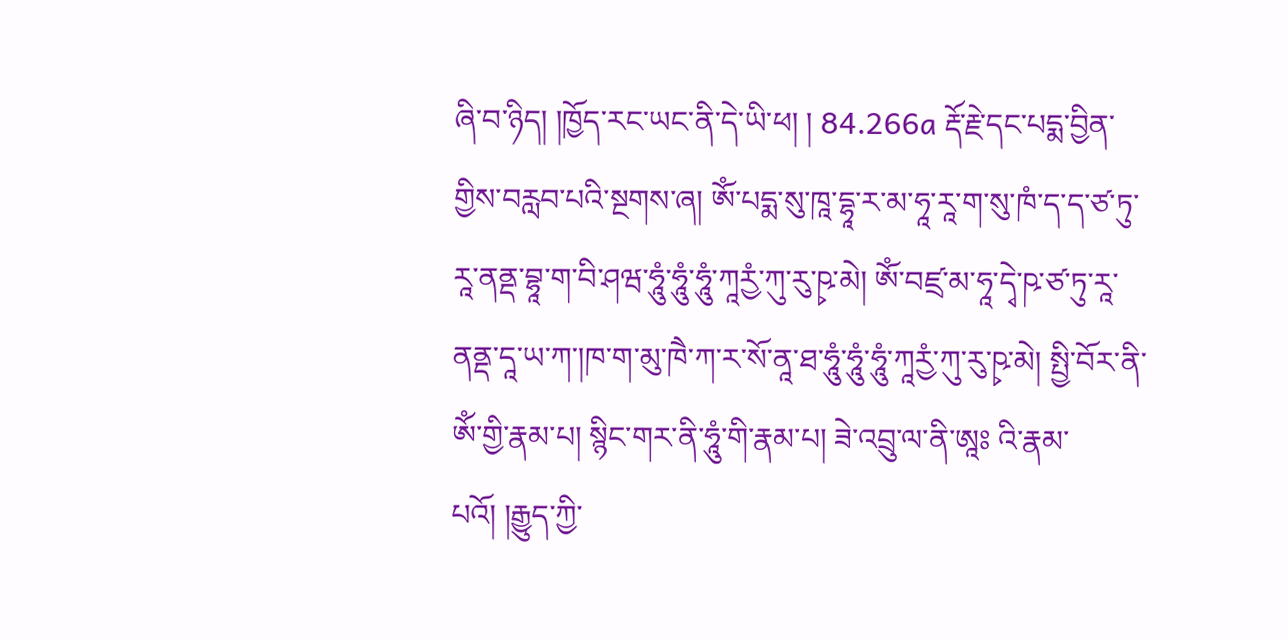ཞི་བ་ཉིད། །ཁྱོད་རང་ཡང་ནི་དེ་ཡི་ཕ། ། 84.266a རྡོ་རྗེ་དང་པདྨ་བྱིན་གྱིས་བརླབ་པའི་སྔགས་ཞ། ཨོཾ་པདྨ་སུ་ཁཱ་དྷཱ་ར་མ་ཧཱ་རཱ་ག་སུ་ཁཾ་ད་ད་ཙ་ཏུ་རཱ་ནནྡ་བྷཱ་ག་བི་ཤཝ་ཧཱུཾ་ཧཱུཾ་ཧཱུཾ་ཀཱརྱཾ་ཀུ་རུ་ཥྭ་མེ། ཨོཾ་བཛྲ་མ་ཧཱ་དྭེ་ཥ་ཙ་ཏུ་རཱ་ནནྡ་དཱ་ཡ་ཀ་།ཁ་ག་མུ་ཁཻ་ཀ་ར་སོ་ནཱ་ཐ་ཧཱུཾ་ཧཱུཾ་ཧཱུཾ་ཀཱརྱཾ་ཀུ་རུ་ཥྭ་མེ། སྤྱི་བོར་ནི་ཨོཾ་གྱི་རྣམ་པ། སྙིང་གར་ནི་ཧཱུཾ་གི་རྣམ་པ། ཟེ་འབྲུ་ལ་ནི་ཨཱཿ འི་རྣམ་པའོ། །རྒྱུད་ཀྱི་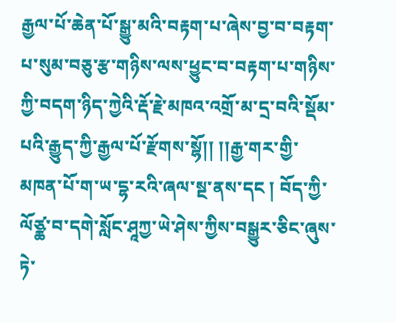རྒྱལ་པོ་ཆེན་པོ་སྒྱུ་མའི་བརྟག་པ་ཞེས་བྱ་བ་བརྟག་པ་སུམ་བཅུ་རྩ་གཉིས་ལས་ཕྱུང་བ་བརྟག་པ་གཉིས་ཀྱི་བདག་ཉིད་ཀྱེའི་རྡོ་རྗེ་མཁའ་འགྲོ་མ་དྲ་བའི་སྡོམ་པའི་རྒྱུད་ཀྱི་རྒྱལ་པོ་རྫོགས་སྷོ།། །།རྒྱ་གར་གྱི་མཁན་པོ་ག་ཡ་དྷ་རའི་ཞལ་སྔ་ནས་དང ། བོད་ཀྱི་ལོཙྪ་བ་དགེ་སློང་ཤཱཀྱ་ཡེ་ཤེས་ཀྱིས་བསྒྱུར་ཅིང་ཞུས་ཏེ་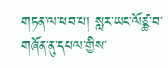གཏན་ལ་ཕབ་པ། སླར་ཡང་ལོཙྪ་བ་གཞོན་ནུ་དཔལ་གྱིས་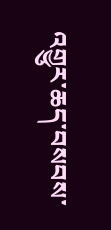འགྱུར་ཆད་བསབས་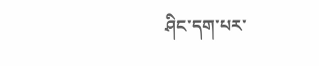ཤིང་དག་པར་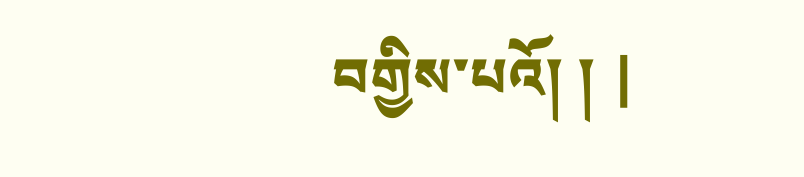བགྱིས་པའོ། ། |